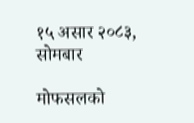१५ असार २०८३, सोमबार

मोफसलको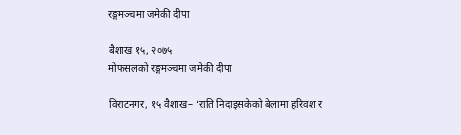रङ्गमञ्चमा जमेकी दीपा

बैशाख १५, २०७५
मोफसलको रङ्गमञ्चमा जमेकी दीपा

विराटनगर, १५ वैशाख– ‘राति निदाइसकेको बेलामा हरिव‌श र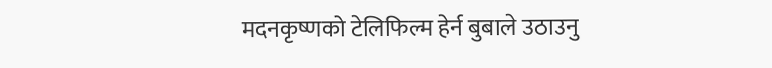मदनकृष्णको टेलिफिल्म हेर्न बुबाले उठाउनु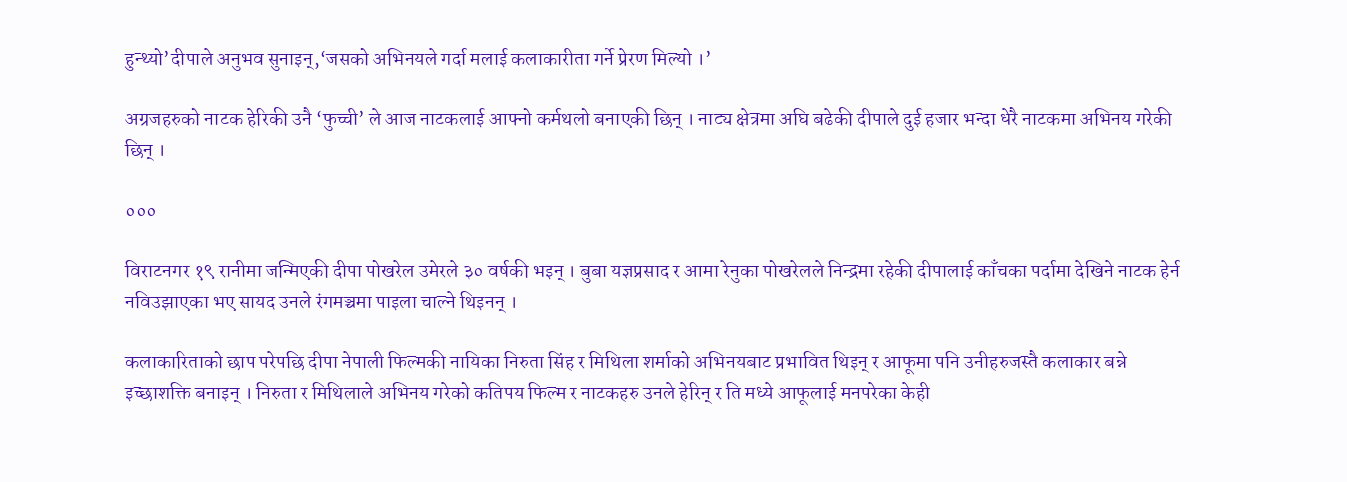हुन्थ्यो’दीपाले अनुभव सुनाइन्,‘जसको अभिनयले गर्दा मलाई कलाकारीता गर्ने प्रेरण मिल्यो ।’

अग्रजहरुको नाटक हेरिकी उनै ‘फुच्ची’ ले आज नाटकलाई आफ्नो कर्मथलो बनाएकी छिन् । नाट्य क्षेत्रमा अघि बढेकी दीपाले दुई हजार भन्दा धेरै नाटकमा अभिनय गरेकी छिन् ।

०००

विराटनगर १९ रानीमा जन्मिएकी दीपा पोखरेल उमेरले ३० वर्षकी भइन् । बुबा यज्ञप्रसाद र आमा रेनुका पोखरेलले निन्द्रमा रहेकी दीपालाई काँचका पर्दामा देखिने नाटक हेर्न नविउझाएका भए सायद उनले रंगमञ्चमा पाइला चाल्ने थिइनन् ।

कलाकारिताको छाप परेपछि दीपा नेपाली फिल्मकी नायिका निरुता सिंह र मिथिला शर्माको अभिनयबाट प्रभावित थिइन् र आफूमा पनि उनीहरुजस्तै कलाकार बन्ने इच्छाशक्ति बनाइन् । निरुता र मिथिलाले अभिनय गरेको कतिपय फिल्म र नाटकहरु उनले हेरिन् र ति मध्ये आफूलाई मनपरेका केही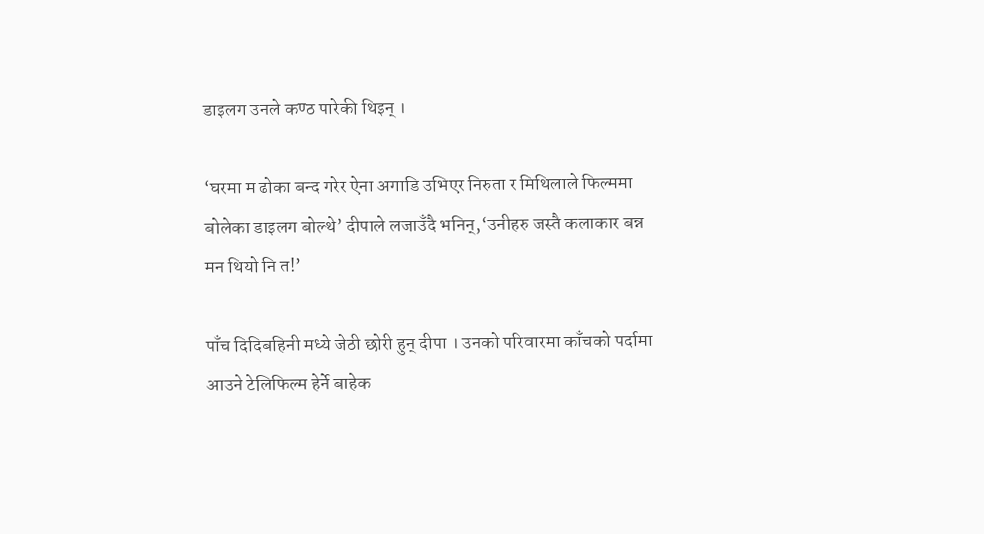डाइलग उनले कण्ठ पारेकी थिइन् ।

‘घरमा म ढोका बन्द गरेर ऐना अगाडि उभिएर निरुता र मिथिलाले फिल्ममा बोलेका डाइलग बोल्थे’ दीपाले लजाउँदै भनिन्,‘उनीहरु जस्तै कलाकार बन्न मन थियो नि त!’

पाँच दिदिबहिनी मध्ये जेठी छोरी हुन् दीपा । उनको परिवारमा काँचको पर्दामा आउने टेलिफिल्म हेर्ने बाहेक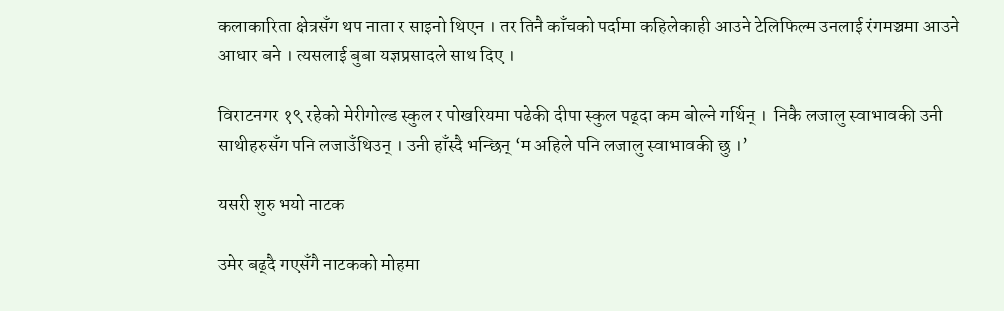कलाकारिता क्षेत्रसँग थप नाता र साइनो थिएन । तर तिनै काँचको पर्दामा कहिलेकाही आउने टेलिफिल्म उनलाई रंगमञ्चमा आउने आधार बने । त्यसलाई बुबा यज्ञप्रसादले साथ दिए ।

विराटनगर १९ रहेको मेरीगोल्ड स्कुल र पोखरियमा पढेकी दीपा स्कुल पढ्दा कम बोल्ने गर्थिन् ।  निकै लजालु स्वाभावकी उनी साथीहरुसँग पनि लजाउँथिउन् । उनी हाँस्दै भन्छिन् ‘म अहिले पनि लजालु स्वाभावकी छु ।’

यसरी शुरु भयो नाटक

उमेर बढ्दै गएसँगै नाटकको मोहमा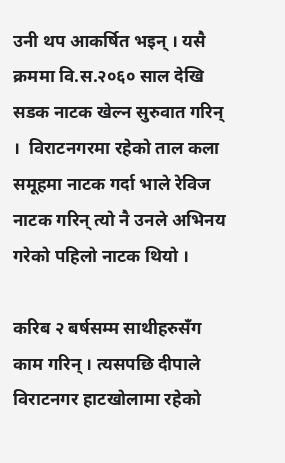उनी थप आकर्षित भइन् । यसै क्रममा वि.स.२०६० साल देखि सडक नाटक खेल्न सुरुवात गरिन् ।  विराटनगरमा रहेको ताल कला समूहमा नाटक गर्दा भाले रेविज नाटक गरिन् त्यो नै उनले अभिनय गरेको पहिलो नाटक थियो ।

करिब २ बर्षसम्म साथीहरुसँग काम गरिन् । त्यसपछि दीपाले विराटनगर हाटखोलामा रहेको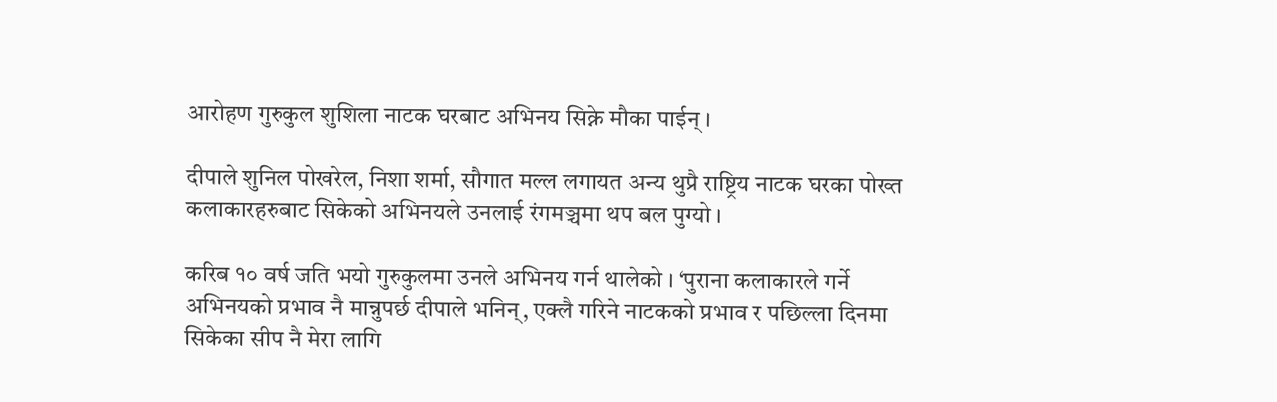आरोहण गुरुकुल शुशिला नाटक घरबाट अभिनय सिक्ने मौका पाईन् ।

दीपाले शुनिल पोखरेल, निशा शर्मा, सौगात मल्ल लगायत अन्य थुप्रै राष्ट्रिय नाटक घरका पोख्त कलाकारहरुबाट सिकेको अभिनयले उनलाई रंगमञ्चमा थप बल पुग्यो ।

करिब १० वर्ष जति भयो गुरुकुलमा उनले अभिनय गर्न थालेको । ‘पुराना कलाकारले गर्ने अभिनयको प्रभाव नै मान्नुपर्छ दीपाले भनिन्, एक्लै गरिने नाटकको प्रभाव र पछिल्ला दिनमा सिकेका सीप नै मेरा लागि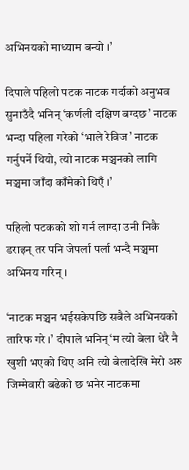अभिनयको माध्याम बन्यो ।’

दिपाले पहिलो पटक नाटक गर्दाको अनुभव सुनाउँदै भनिन् ‘कर्णली दक्षिण बग्दछ’ नाटक भन्दा पहिला गरेको ‘भाले रेविज’ नाटक गर्नुपर्ने थियो, त्यो नाटक मञ्चनको लागि मञ्चमा जाँदा काँमेको थिएँ ।’

पहिलो पटकको शो गर्न लाग्दा उनी निकै डराइन् तर पनि जेपर्ला पर्ला भन्दै मञ्चमा अभिनय गरिन् ।

‘नाटक मञ्चन भईसकेपछि सबैले अभिनयको तारिफ गरे ।’ दीपाले भनिन्‘म त्यो बेला धेरै नै खुशी भएको थिए अनि त्यो बेलादेखि मेरो अरु जिम्मेवारी बढेको छ भनेर नाटकमा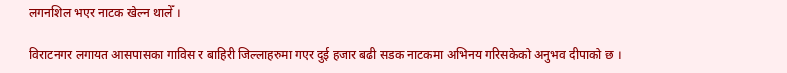लगनशिल भएर नाटक खेल्न थालेँ ।

विराटनगर लगायत आसपासका गाविस र बाहिरी जिल्लाहरुमा गएर दुई हजार बढी सडक नाटकमा अभिनय गरिसकेको अनुभव दीपाको छ ।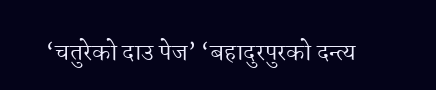‘चतुरेको दाउ पेज’ ‘बहादुरपुरको दन्त्य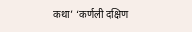कथा’ ‘कर्णली दक्षिण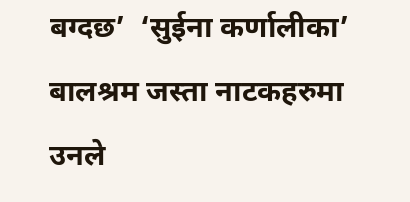बग्दछ’  ‘सुईना कर्णालीका’ बालश्रम जस्ता नाटकहरुमा उनले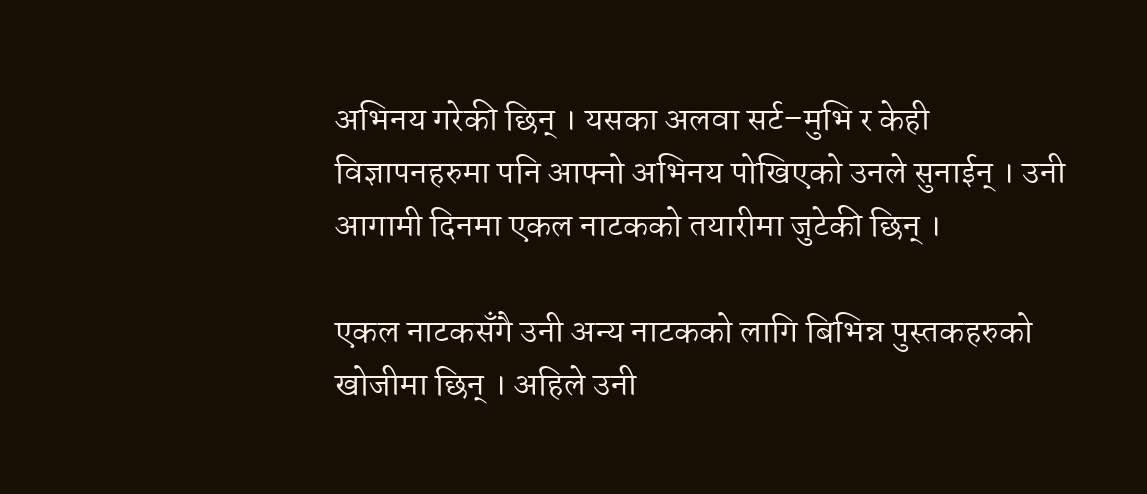अभिनय गरेकी छिन् । यसका अलवा सर्ट–मुभि र केही विज्ञापनहरुमा पनि आफ्नो अभिनय पोखिएको उनले सुनाईन् । उनी आगामी दिनमा एकल नाटकको तयारीमा जुटेकी छिन् ।

एकल नाटकसँगै उनी अन्य नाटकको लागि बिभिन्न पुस्तकहरुको खोजीमा छिन् । अहिले उनी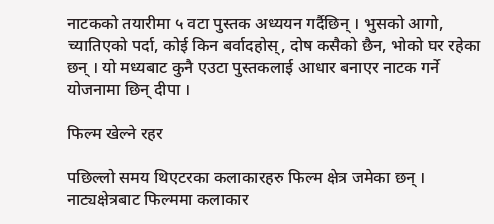नाटकको तयारीमा ५ वटा पुस्तक अध्ययन गर्दैछिन् । भुसको आगो, च्यातिएको पर्दा, कोई किन बर्वादहोस्, दोष कसैको छैन, भोको घर रहेका छन् । यो मध्यबाट कुनै एउटा पुस्तकलाई आधार बनाएर नाटक गर्ने योजनामा छिन् दीपा ।

फिल्म खेल्ने रहर

पछिल्लो समय थिएटरका कलाकारहरु फिल्म क्षेत्र जमेका छन् । नाट्यक्षेत्रबाट फिल्ममा कलाकार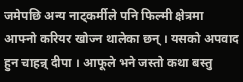जमेपछि अन्य नाट्कर्मीले पनि फिल्मी क्षेत्रमा आफ्नो करियर खोज्न थालेका छन् । यसको अपवाद हुन चाहन्न् दीपा । आफूले भने जस्तो कथा बस्तु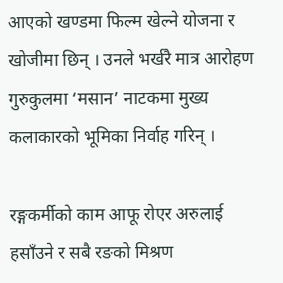आएको खण्डमा फिल्म खेल्ने योजना र खोजीमा छिन् । उनले भर्खरै मात्र आरोहण गुरुकुलमा ‘मसान’ नाटकमा मुख्य कलाकारको भूमिका निर्वाह गरिन् ।

रङ्गकर्मीको काम आफू रोएर अरुलाई हसाँउने र सबै रङको मिश्रण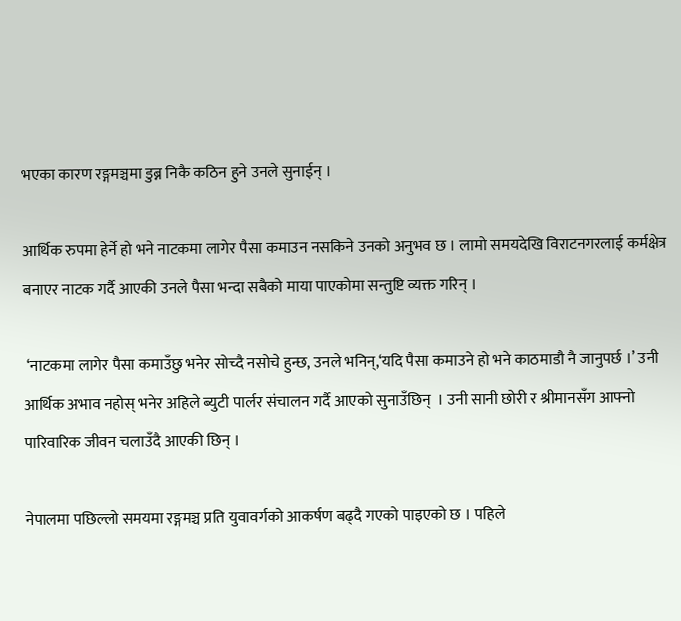भएका कारण रङ्गमञ्चमा डुब्न निकै कठिन हुने उनले सुनाईन् ।

आर्थिक रुपमा हेर्ने हो भने नाटकमा लागेर पैसा कमाउन नसकिने उनको अनुभव छ । लामो समयदेखि विराटनगरलाई कर्मक्षेत्र बनाएर नाटक गर्दै आएकी उनले पैसा भन्दा सबैको माया पाएकोमा सन्तुष्टि व्यक्त गरिन् ।

 ‘नाटकमा लागेर पैसा कमाउँछु भनेर सोच्दै नसोचे हुन्छ, उनले भनिन्,‘यदि पैसा कमाउने हो भने काठमाडौ नै जानुपर्छ ।’ उनी आर्थिक अभाव नहोस् भनेर अहिले ब्युटी पार्लर संचालन गर्दै आएको सुनाउँछिन्  । उनी सानी छोरी र श्रीमानसँग आफ्नो पारिवारिक जीवन चलाउँदै आएकी छिन् ।

नेपालमा पछिल्लो समयमा रङ्गमञ्च प्रति युवावर्गको आकर्षण बढ्दै गएको पाइएको छ । पहिले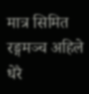मात्र सिमित रङ्गमञ्च अहिले धेरै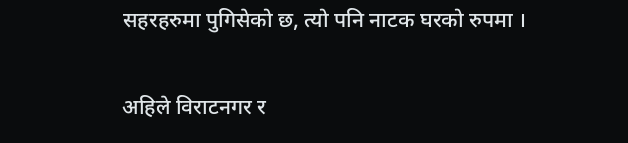सहरहरुमा पुगिसेको छ, त्यो पनि नाटक घरको रुपमा ।

अहिले विराटनगर र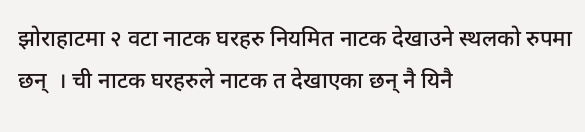झोराहाटमा २ वटा नाटक घरहरु नियमित नाटक देखाउने स्थलको रुपमा छन्  । ची नाटक घरहरुले नाटक त देखाएका छन् नै यिनै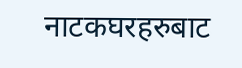नाटकघरहरुबाट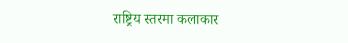राष्ट्रिय स्तरमा कलाकार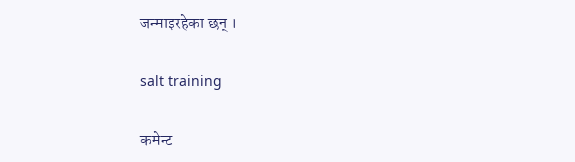जन्माइरहेका छन् ।

salt training

कमेन्ट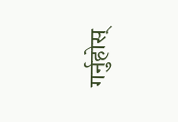गर्नुहोस्